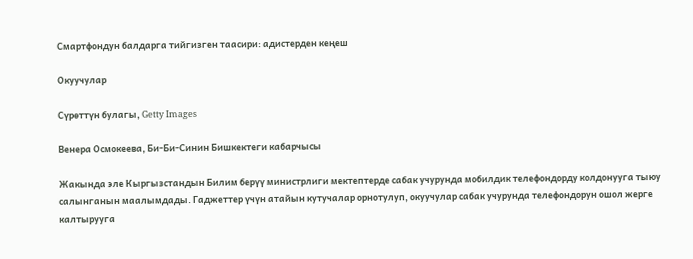Смартфондун балдарга тийгизген таасири: адистерден кеңеш

Окуучулар

Сүрөттүн булагы, Getty Images

Венера Осмокеева, Би-Би-Синин Бишкектеги кабарчысы

Жакында эле Кыргызстандын Билим берүү министрлиги мектептерде сабак учурунда мобилдик телефондорду колдонууга тыюу салынганын маалымдады. Гаджеттер үчүн атайын кутучалар орнотулуп, окуучулар сабак учурунда телефондорун ошол жерге калтырууга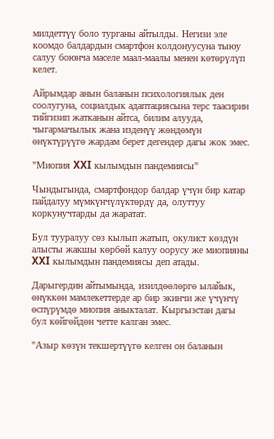милдеттүү боло турганы айтылды. Негизи эле коомдо балдардын смартфон колдонуусуна тыюу салуу боюнча маселе маал-маалы менен көтөрүлүп келет.

Айрымдар анын баланын психологиялык ден соолугуна, социалдык адаптациясына терс таасирин тийгизип жатканын айтса, билим алууда, чыгармачылык жана изденүү жөндөмүн өнүктүрүүгө жардам берет дегендер дагы жок эмес.

"Миопия XXI кылымдын пандемиясы"

Чындыгында, смартфондор балдар үчүн бир катар пайдалуу мүмкүнчүлүктөрдү да, олуттуу коркунучтарды да жаратат.

Бул тууралуу сөз кылып жатып, окулист көздүн алысты жакшы көрбөй калуу оорусу же миопияны XXI кылымдын пандемиясы деп атады.

Дарыгердин айтымында, изилдөөлөргө ылайык, өнүккөн мамлекеттерде ар бир экинчи же үчүнчү өспүрүмдө миопия аныкталат. Кыргызстан дагы бул көйгөйдөн четте калган эмес.

"Азыр көзүн текшертүүгө келген он баланын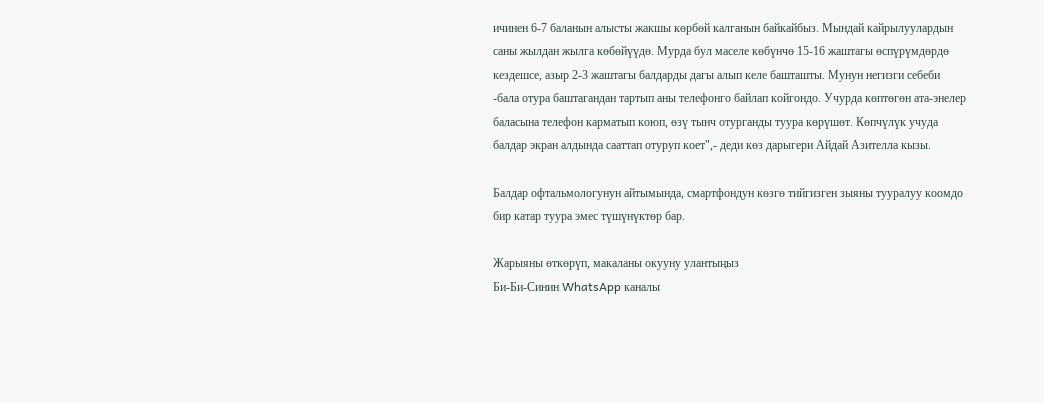ичинен 6-7 баланын алысты жакшы көрбөй калганын байкайбыз. Мындай кайрылуулардын саны жылдан жылга көбөйүүдө. Мурда бул маселе көбүнчө 15-16 жаштагы өспүрүмдөрдө кездешсе, азыр 2-3 жаштагы балдарды дагы алып келе башташты. Мунун негизги себеби -бала отура баштагандан тартып аны телефонго байлап койгондо. Учурда көптөгөн ата-энелер баласына телефон карматып коюп, өзү тынч отурганды туура көрүшөт. Көпчүлүк учуда балдар экран алдында сааттап отуруп коет",- деди көз дарыгери Айдай Азителла кызы.

Балдар офтальмологунун айтымында, смартфондун көзгө тийгизген зыяны тууралуу коомдо бир катар туура эмес түшүнүктөр бар.

Жарыяны өткөрүп, макаланы окууну улантыңыз
Би-Би-Синин WhatsApp каналы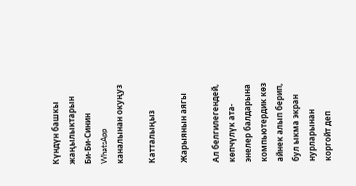Күндүн башкы жаңылыктарын Би-Би-Синин WhatsApp каналынан окуңуз

Катталыңыз

Жарыянын аягы

Ал белгилегендей, көпчүлүк ата-энелер балдарына компьютердик көз айнек алып берип, бул ыкма экран нурларынан коргойт деп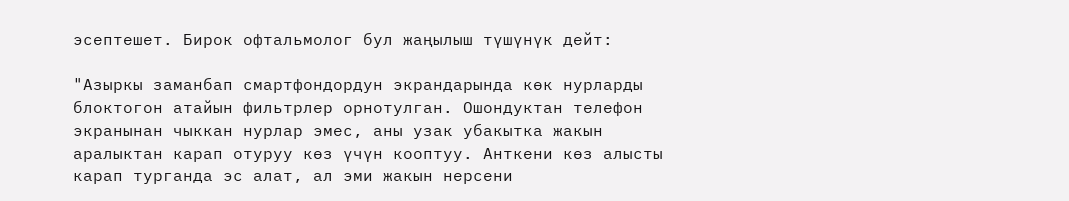эсептешет. Бирок офтальмолог бул жаңылыш түшүнүк дейт:

"Азыркы заманбап смартфондордун экрандарында көк нурларды блоктогон атайын фильтрлер орнотулган. Ошондуктан телефон экранынан чыккан нурлар эмес, аны узак убакытка жакын аралыктан карап отуруу көз үчүн кооптуу. Анткени көз алысты карап турганда эс алат, ал эми жакын нерсени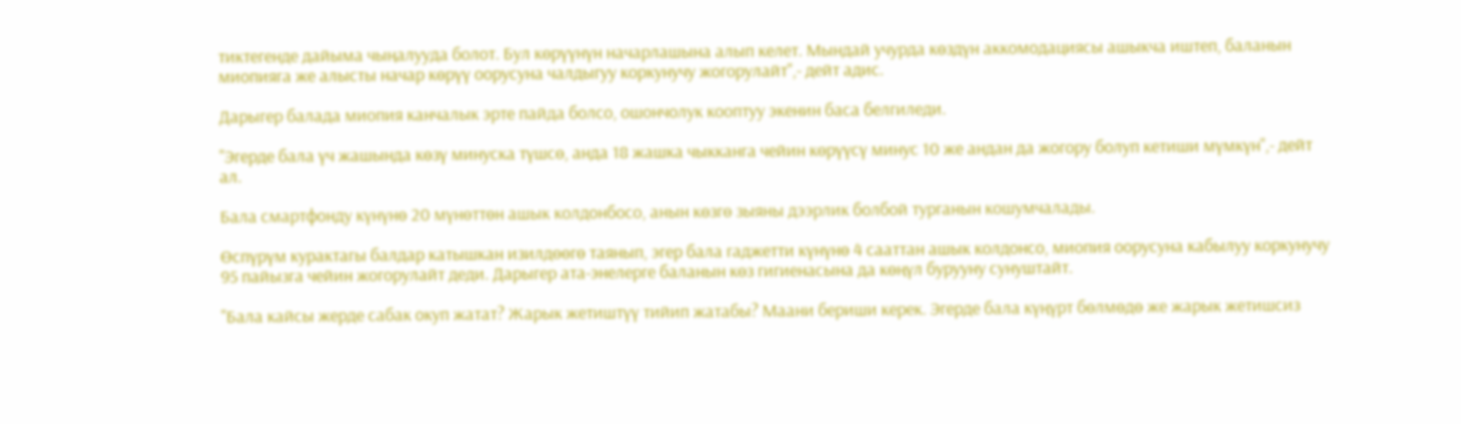тиктегенде дайыма чыңалууда болот. Бул көрүүнүн начарлашына алып келет. Мындай учурда көздүн аккомодациясы ашыкча иштеп, баланын миопияга же алысты начар көрүү оорусуна чалдыгуу коркунучу жогорулайт",- дейт адис.

Дарыгер балада миопия канчалык эрте пайда болсо, ошончолук кооптуу экенин баса белгиледи.

"Эгерде бала үч жашында көзү минуска түшсө, анда 18 жашка чыкканга чейин көрүүсү минус 10 же андан да жогору болуп кетиши мүмкүн",- дейт ал.

Бала смартфонду күнүнө 20 мүнөттөн ашык колдонбосо, анын көзгө зыяны дээрлик болбой турганын кошумчалады.

Өспүрүм курактагы балдар катышкан изилдөөгө таянып, эгер бала гаджетти күнүнө 4 сааттан ашык колдонсо, миопия оорусуна кабылуу коркунучу 95 пайызга чейин жогорулайт деди. Дарыгер ата-энелерге баланын көз гигиенасына да көңүл бурууну сунуштайт.

"Бала кайсы жерде сабак окуп жатат? Жарык жетиштүү тийип жатабы? Маани бериши керек. Эгерде бала күңүрт бөлмөдө же жарык жетишсиз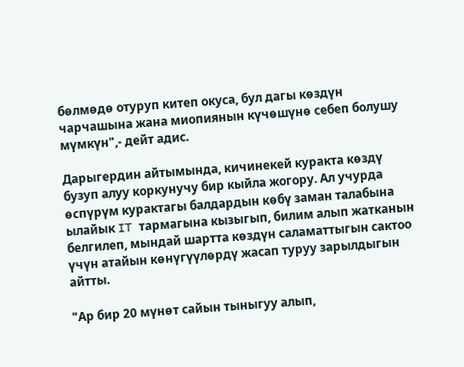бөлмөдө отуруп китеп окуса, бул дагы көздүн чарчашына жана миопиянын күчөшүнө себеп болушу мүмкүн",- дейт адис.

Дарыгердин айтымында, кичинекей куракта көздү бузуп алуу коркунучу бир кыйла жогору. Ал учурда өспүрүм курактагы балдардын көбү заман талабына ылайык IT тармагына кызыгып, билим алып жатканын белгилеп, мындай шартта көздүн саламаттыгын сактоо үчүн атайын көнүгүүлөрдү жасап туруу зарылдыгын айтты.

"Ар бир 20 мүнөт сайын тыныгуу алып,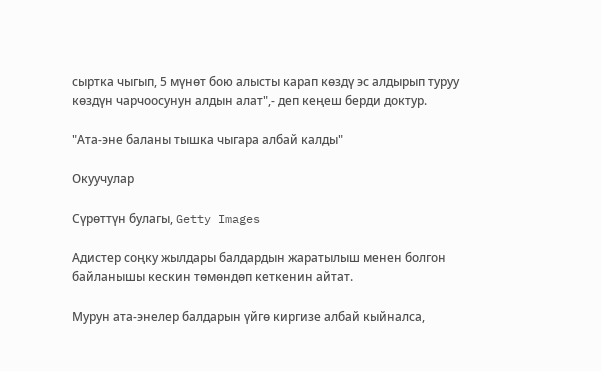сыртка чыгып, 5 мүнөт бою алысты карап көздү эс алдырып туруу көздүн чарчоосунун алдын алат",- деп кеңеш берди доктур.

"Ата-эне баланы тышка чыгара албай калды"

Окуучулар

Сүрөттүн булагы, Getty Images

Адистер соңку жылдары балдардын жаратылыш менен болгон байланышы кескин төмөндөп кеткенин айтат.

Мурун ата-энелер балдарын үйгө киргизе албай кыйналса,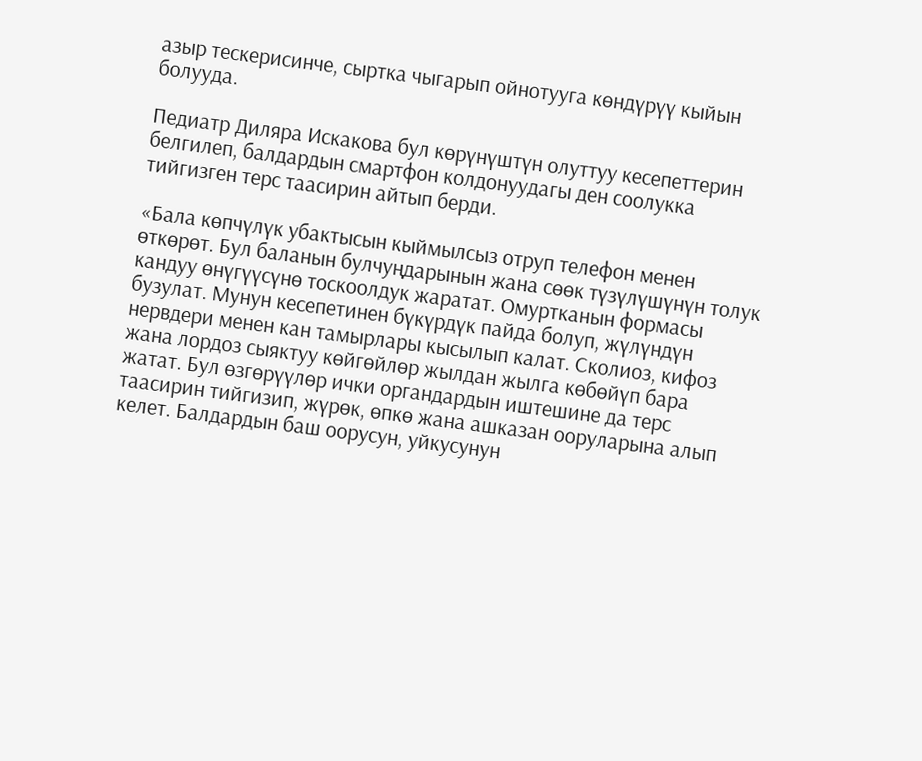азыр тескерисинче, сыртка чыгарып ойнотууга көндүрүү кыйын болууда.

Педиатр Диляра Искакова бул көрүнүштүн олуттуу кесепеттерин белгилеп, балдардын смартфон колдонуудагы ден соолукка тийгизген терс таасирин айтып берди.

«Бала көпчүлүк убактысын кыймылсыз отруп телефон менен өткөрөт. Бул баланын булчуңдарынын жана сөөк түзүлүшүнүн толук кандуу өнүгүүсүнө тоскоолдук жаратат. Омуртканын формасы бузулат. Мунун кесепетинен бүкүрдүк пайда болуп, жүлүндүн нервдери менен кан тамырлары кысылып калат. Сколиоз, кифоз жана лордоз сыяктуу көйгөйлөр жылдан жылга көбөйүп бара жатат. Бул өзгөрүүлөр ички органдардын иштешине да терс таасирин тийгизип, жүрөк, өпкө жана ашказан ооруларына алып келет. Балдардын баш оорусун, уйкусунун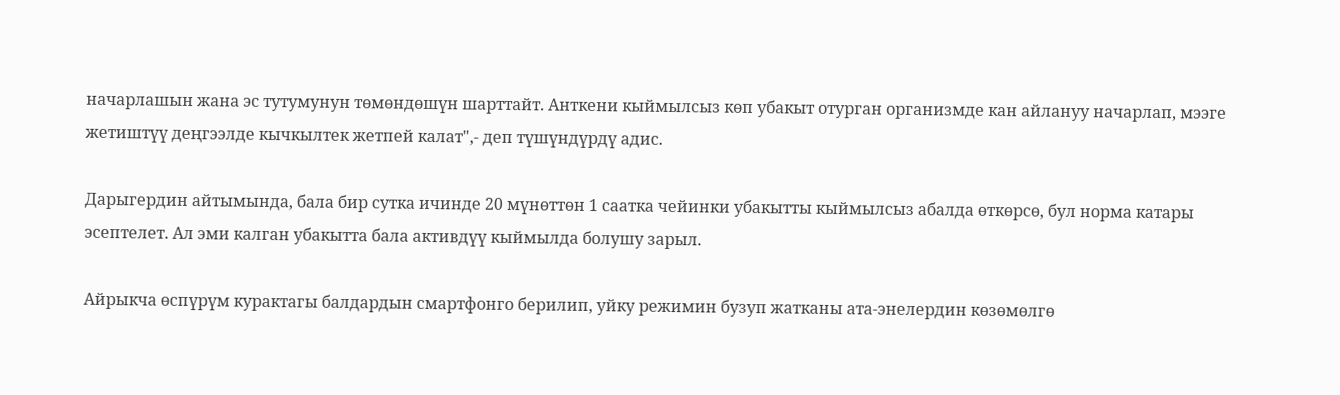начарлашын жана эс тутумунун төмөндөшүн шарттайт. Анткени кыймылсыз көп убакыт отурган организмде кан айлануу начарлап, мээге жетиштүү деңгээлде кычкылтек жетпей калат",- деп түшүндүрдү адис.

Дарыгердин айтымында, бала бир сутка ичинде 20 мүнөттөн 1 саатка чейинки убакытты кыймылсыз абалда өткөрсө, бул норма катары эсептелет. Ал эми калган убакытта бала активдүү кыймылда болушу зарыл.

Айрыкча өспүрүм курактагы балдардын смартфонго берилип, уйку режимин бузуп жатканы ата-энелердин көзөмөлгө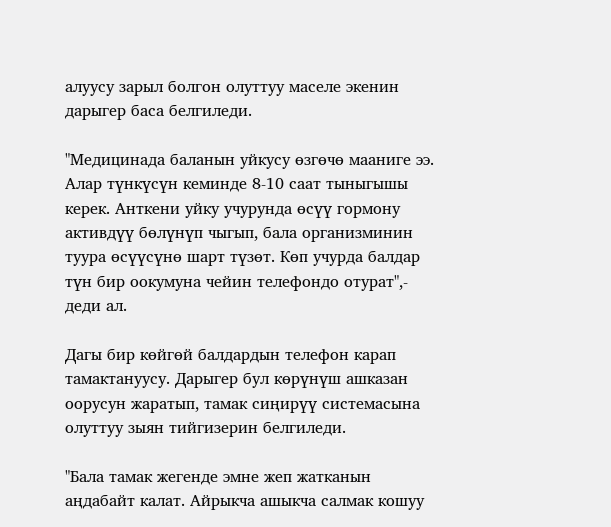алуусу зарыл болгон олуттуу маселе экенин дарыгер баса белгиледи.

"Медицинада баланын уйкусу өзгөчө мааниге ээ. Алар түнкүсүн кеминде 8-10 саат тыныгышы керек. Анткени уйку учурунда өсүү гормону активдүү бөлүнүп чыгып, бала организминин туура өсүүсүнө шарт түзөт. Көп учурда балдар түн бир оокумуна чейин телефондо отурат",- деди ал.

Дагы бир көйгөй балдардын телефон карап тамактануусу. Дарыгер бул көрүнүш ашказан оорусун жаратып, тамак сиңирүү системасына олуттуу зыян тийгизерин белгиледи.

"Бала тамак жегенде эмне жеп жатканын аңдабайт калат. Айрыкча ашыкча салмак кошуу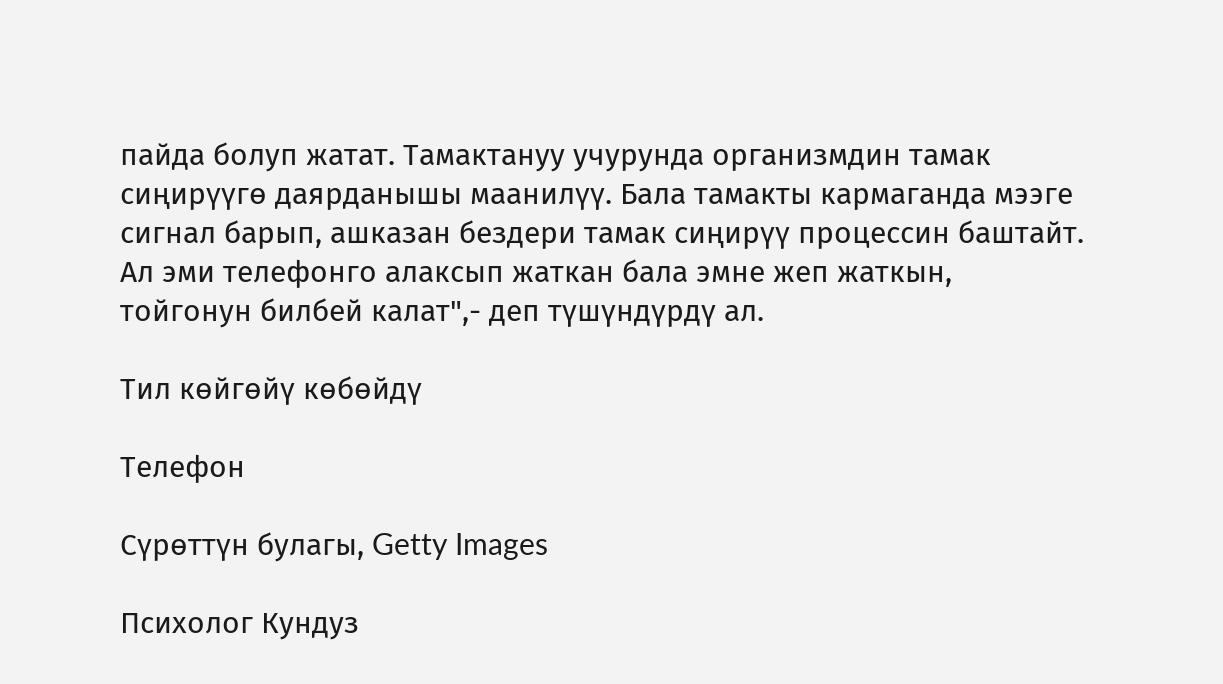пайда болуп жатат. Тамактануу учурунда организмдин тамак сиңирүүгө даярданышы маанилүү. Бала тамакты кармаганда мээге сигнал барып, ашказан бездери тамак сиңирүү процессин баштайт. Ал эми телефонго алаксып жаткан бала эмне жеп жаткын, тойгонун билбей калат",- деп түшүндүрдү ал.

Тил көйгөйү көбөйдү

Телефон

Сүрөттүн булагы, Getty Images

Психолог Кундуз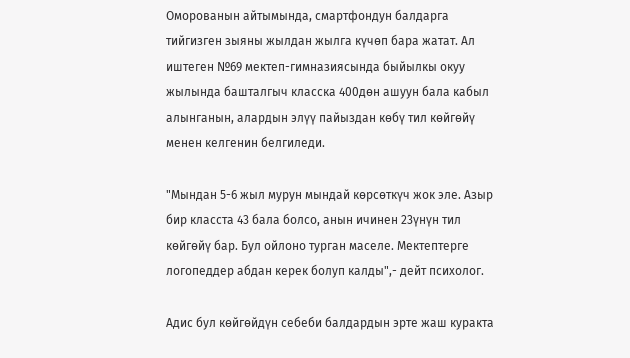Оморованын айтымында, смартфондун балдарга тийгизген зыяны жылдан жылга күчөп бара жатат. Ал иштеген №69 мектеп-гимназиясында быйылкы окуу жылында башталгыч класска 400дөн ашуун бала кабыл алынганын, алардын элүү пайыздан көбү тил көйгөйү менен келгенин белгиледи.

"Мындан 5-6 жыл мурун мындай көрсөткүч жок эле. Азыр бир класста 43 бала болсо, анын ичинен 23үнүн тил көйгөйү бар. Бул ойлоно турган маселе. Мектептерге логопеддер абдан керек болуп калды",- дейт психолог.

Адис бул көйгөйдүн себеби балдардын эрте жаш куракта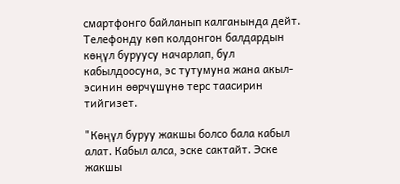смартфонго байланып калганында дейт. Телефонду көп колдонгон балдардын көңүл буруусу начарлап, бул кабылдоосуна, эс тутумуна жана акыл-эсинин өөрчүшүнө терс таасирин тийгизет.

"Көңүл буруу жакшы болсо бала кабыл алат. Кабыл алса, эске сактайт. Эске жакшы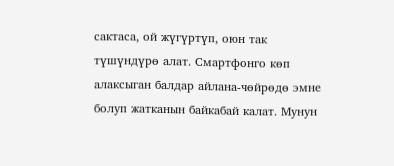сактаса, ой жүгүртүп, оюн так түшүндүрө алат. Смартфонго көп алаксыган балдар айлана-чөйрөдө эмне болуп жатканын байкабай калат. Мунун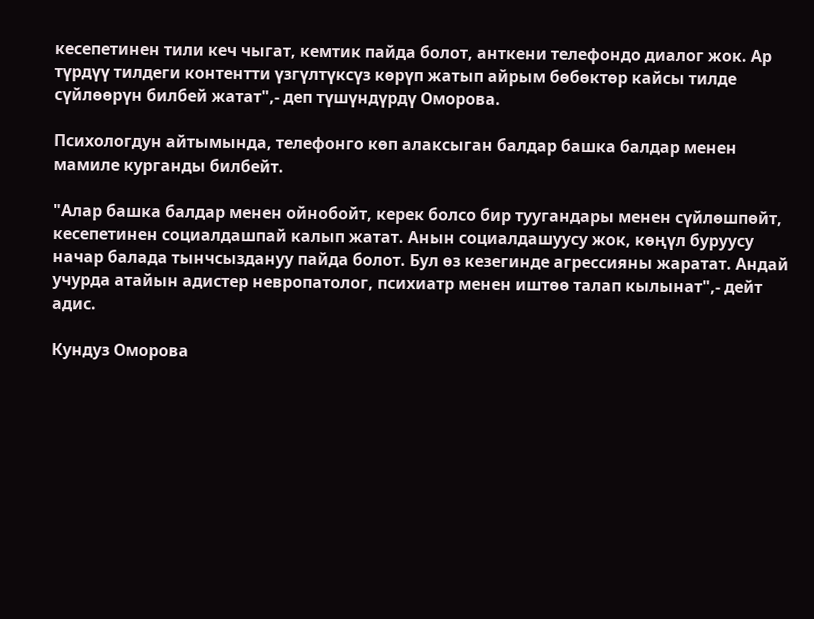кесепетинен тили кеч чыгат, кемтик пайда болот, анткени телефондо диалог жок. Ар түрдүү тилдеги контентти үзгүлтүксүз көрүп жатып айрым бөбөктөр кайсы тилде сүйлөөрүн билбей жатат",- деп түшүндүрдү Оморова.

Психологдун айтымында, телефонго көп алаксыган балдар башка балдар менен мамиле курганды билбейт.

"Алар башка балдар менен ойнобойт, керек болсо бир туугандары менен сүйлөшпөйт, кесепетинен социалдашпай калып жатат. Анын социалдашуусу жок, көңүл буруусу начар балада тынчсыздануу пайда болот. Бул өз кезегинде агрессияны жаратат. Андай учурда атайын адистер невропатолог, психиатр менен иштөө талап кылынат",- дейт адис.

Кундуз Оморова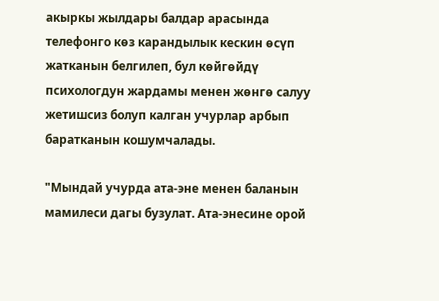акыркы жылдары балдар арасында телефонго көз карандылык кескин өсүп жатканын белгилеп, бул көйгөйдү психологдун жардамы менен жөнгө салуу жетишсиз болуп калган учурлар арбып баратканын кошумчалады.

"Мындай учурда ата-эне менен баланын мамилеси дагы бузулат. Ата-энесине орой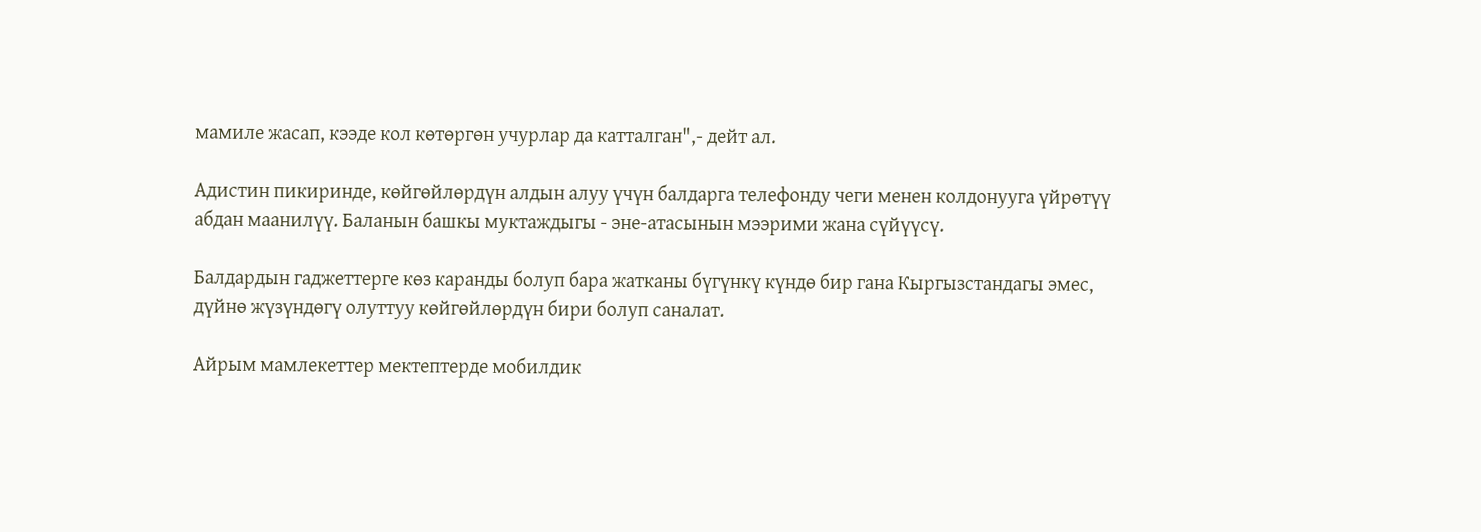мамиле жасап, кээде кол көтөргөн учурлар да катталган",- дейт ал.

Адистин пикиринде, көйгөйлөрдүн алдын алуу үчүн балдарга телефонду чеги менен колдонууга үйрөтүү абдан маанилүү. Баланын башкы муктаждыгы - эне-атасынын мээрими жана сүйүүсү.

Балдардын гаджеттерге көз каранды болуп бара жатканы бүгүнкү күндө бир гана Кыргызстандагы эмес, дүйнө жүзүндөгү олуттуу көйгөйлөрдүн бири болуп саналат.

Айрым мамлекеттер мектептерде мобилдик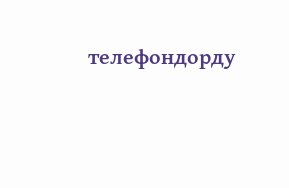телефондорду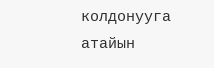колдонууга атайын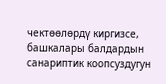чектөөлөрдү киргизсе, башкалары балдардын санариптик коопсуздугун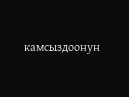камсыздоонун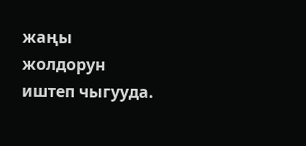жаңы жолдорун иштеп чыгууда.